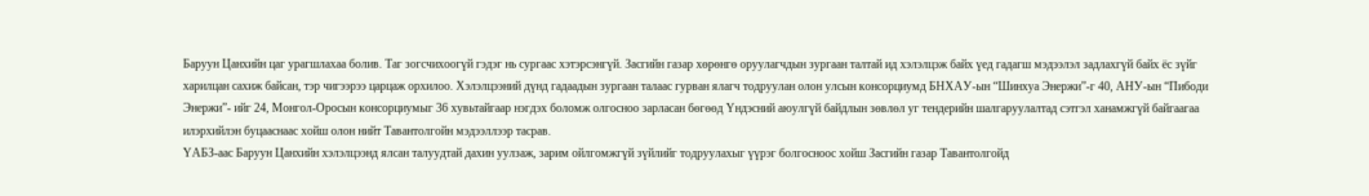Баруун Цанхийн цаг урагшлахаа болив. Таг зогсчихоогүй гэдэг нь сургаас хэтэрсэнгүй. Засгийн газар хөрөнгө оруулагчдын зургаан талтай ид хэлэлцэж байх үед гадагш мэдээлэл задлахгүй байх ёс зүйг харилцан сахиж байсан, тэр чигээрээ царцаж орхилоо. Хэлэлцээний дүнд гадаадын зургаан талаас гурван ялагч тодруулан олон улсын консорциумд БНХАУ-ын “Шинхуа Энержи”-г 40, АНУ-ын “Пибоди Энержи”- ийг 24, Монгол-Оросын консорциумыг 36 хувьтайгаар нэгдэх боломж олгосноо зарласан бөгөөд Үндэсний аюулгүй байдлын зөвлөл уг тендерийн шалгаруулалтад сэтгэл ханамжгүй байгаагаа илэрхийлэн буцааснаас хойш олон нийт Тавантолгойн мэдээллээр тасрав.
ҮАБЗ-аас Баруун Цанхийн хэлэлцээнд ялсан талуудтай дахин уулзаж, зарим ойлгомжгүй зүйлийг тодруулахыг үүрэг болгосноос хойш Засгийн газар Тавантолгойд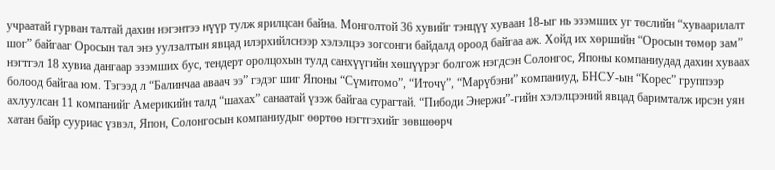учраатай гурван талтай дахин нэгэнтээ нүүр тулж ярилцсан байна. Монголтой 36 хувийг тэнцүү хуваан 18-ыг нь эзэмших уг төслийн “хуваарилалт шог” байгааг Оросын тал энэ уулзалтын явцад илэрхийлснээр хэлэлцээ зогсонги байдалд ороод байгаа аж. Хойд их хөршийн “Оросын төмөр зам” нэгтгэл 18 хувиа дангаар эзэмших бус, тендерт оролцохын тулд санхүүгийн хөшүүрэг болгож нэгдсэн Солонгос, Японы компаниудад дахин хуваах болоод байгаа юм. Тэгээд л “Балинчаа аваач ээ” гэдэг шиг Японы “Сүмитомо”, “Иточү”, “Марүбэни” компаниуд, БНСУ-ын “Корес” группээр ахлуулсан 11 компанийг Америкийн талд “шахах” санаатай үзэж байгаа сурагтай. “Пибоди Энержи”-гийн хэлэлцээний явцад баримталж ирсэн уян хатан байр сууриас үзвэл, Япон, Солонгосын компаниудыг өөртөө нэгтгэхийг зөвшөөрч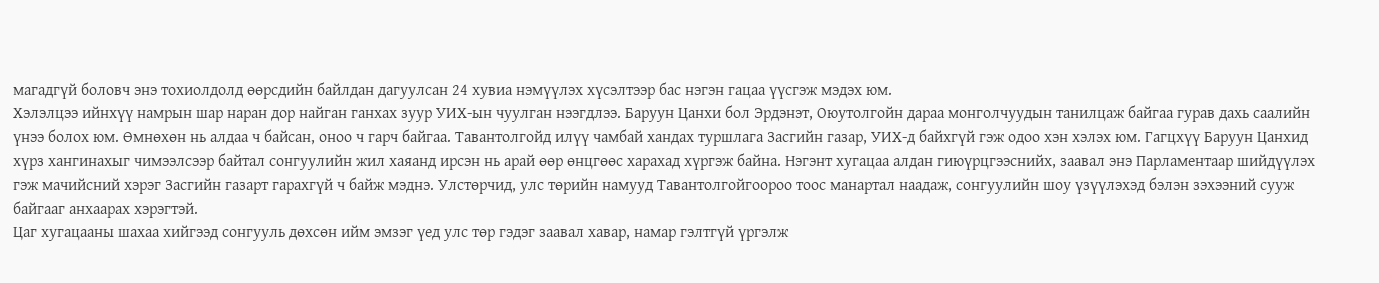магадгүй боловч энэ тохиолдолд өөрсдийн байлдан дагуулсан 24 хувиа нэмүүлэх хүсэлтээр бас нэгэн гацаа үүсгэж мэдэх юм.
Хэлэлцээ ийнхүү намрын шар наран дор найган ганхах зуур УИХ-ын чуулган нээгдлээ. Баруун Цанхи бол Эрдэнэт, Оюутолгойн дараа монголчуудын танилцаж байгаа гурав дахь саалийн үнээ болох юм. Өмнөхөн нь алдаа ч байсан, оноо ч гарч байгаа. Тавантолгойд илүү чамбай хандах туршлага Засгийн газар, УИХ-д байхгүй гэж одоо хэн хэлэх юм. Гагцхүү Баруун Цанхид хүрз хангинахыг чимээлсээр байтал сонгуулийн жил хаяанд ирсэн нь арай өөр өнцгөөс харахад хүргэж байна. Нэгэнт хугацаа алдан гиюүрцгээснийх, заавал энэ Парламентаар шийдүүлэх гэж мачийсний хэрэг Засгийн газарт гарахгүй ч байж мэднэ. Улстөрчид, улс төрийн намууд Тавантолгойгоороо тоос манартал наадаж, сонгуулийн шоу үзүүлэхэд бэлэн зэхээний сууж байгааг анхаарах хэрэгтэй.
Цаг хугацааны шахаа хийгээд сонгууль дөхсөн ийм эмзэг үед улс төр гэдэг заавал хавар, намар гэлтгүй үргэлж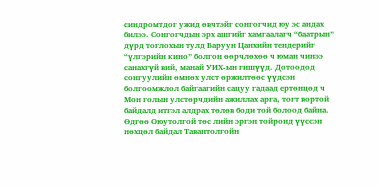синдромтдог ужид өвчтэйг сонгогчид юу эс андах билээ. Сонгогчдын эрх ашгийг хамгаалагч “баатрын” дүрд тоглохын тулд Баруун Цанхийн тендерийг “үлгэрийн кино” болгон өөрчлөхөө ч юман чинээ санахгүй вий, манай УИХ-ын гишүүд. Дотоодод сонгуулийн өмнөх улст өржилтөөс үүдсэн болгоомжлол байгаагийн сацуу гадаад ертөнцөд ч Мон голын улстөрчдийн ажиллах арга, тогт вортой байдалд итгэл алдрах төлөв боди той болоод байна. Өдгөө Оюутолгой төс лийн эргэн тойронд үүссэн нөхцөл байдал Тавантолгойн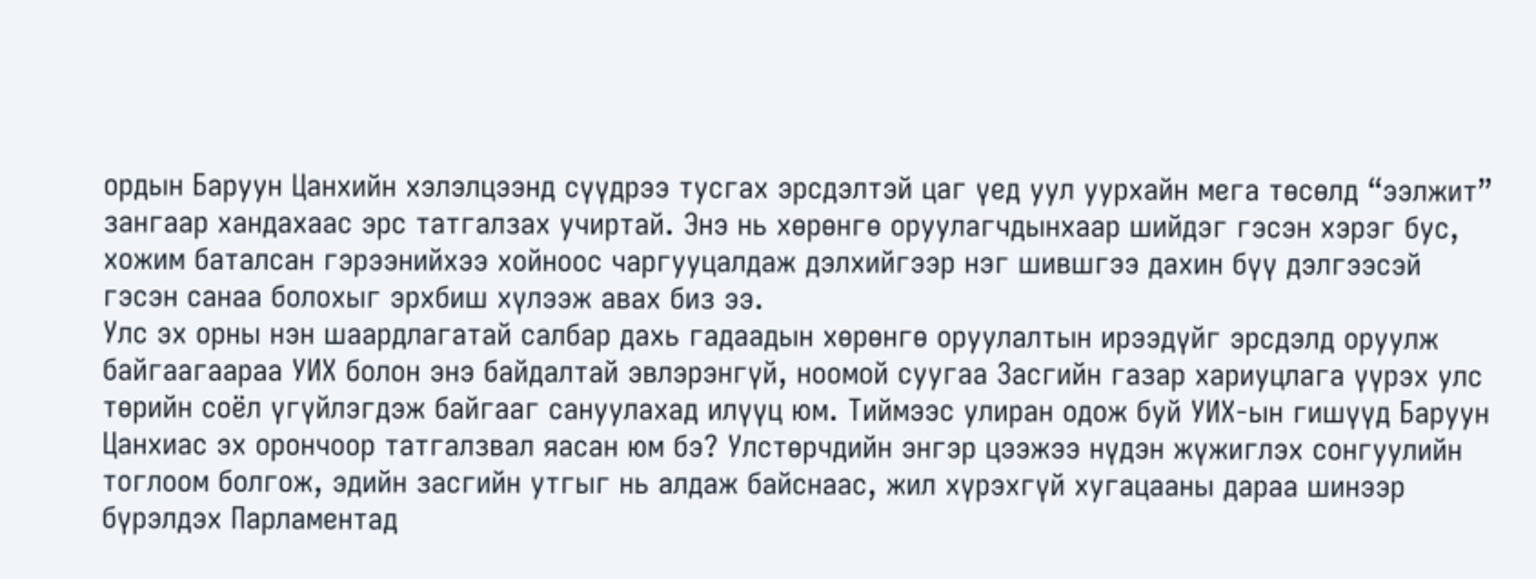ордын Баруун Цанхийн хэлэлцээнд сүүдрээ тусгах эрсдэлтэй цаг үед уул уурхайн мега төсөлд “ээлжит” зангаар хандахаас эрс татгалзах учиртай. Энэ нь хөрөнгө оруулагчдынхаар шийдэг гэсэн хэрэг бус, хожим баталсан гэрээнийхээ хойноос чаргууцалдаж дэлхийгээр нэг шившгээ дахин бүү дэлгээсэй гэсэн санаа болохыг эрхбиш хүлээж авах биз ээ.
Улс эх орны нэн шаардлагатай салбар дахь гадаадын хөрөнгө оруулалтын ирээдүйг эрсдэлд оруулж байгаагаараа УИХ болон энэ байдалтай эвлэрэнгүй, ноомой суугаа Засгийн газар хариуцлага үүрэх улс төрийн соёл үгүйлэгдэж байгааг сануулахад илүүц юм. Тиймээс улиран одож буй УИХ-ын гишүүд Баруун Цанхиас эх орончоор татгалзвал яасан юм бэ? Улстөрчдийн энгэр цээжээ нүдэн жүжиглэх сонгуулийн тоглоом болгож, эдийн засгийн утгыг нь алдаж байснаас, жил хүрэхгүй хугацааны дараа шинээр бүрэлдэх Парламентад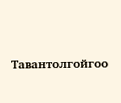Тавантолгойгоо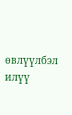өвлүүлбэл илүү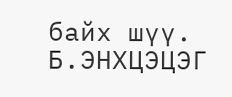байх шүү.
Б.ЭНХЦЭЦЭГ